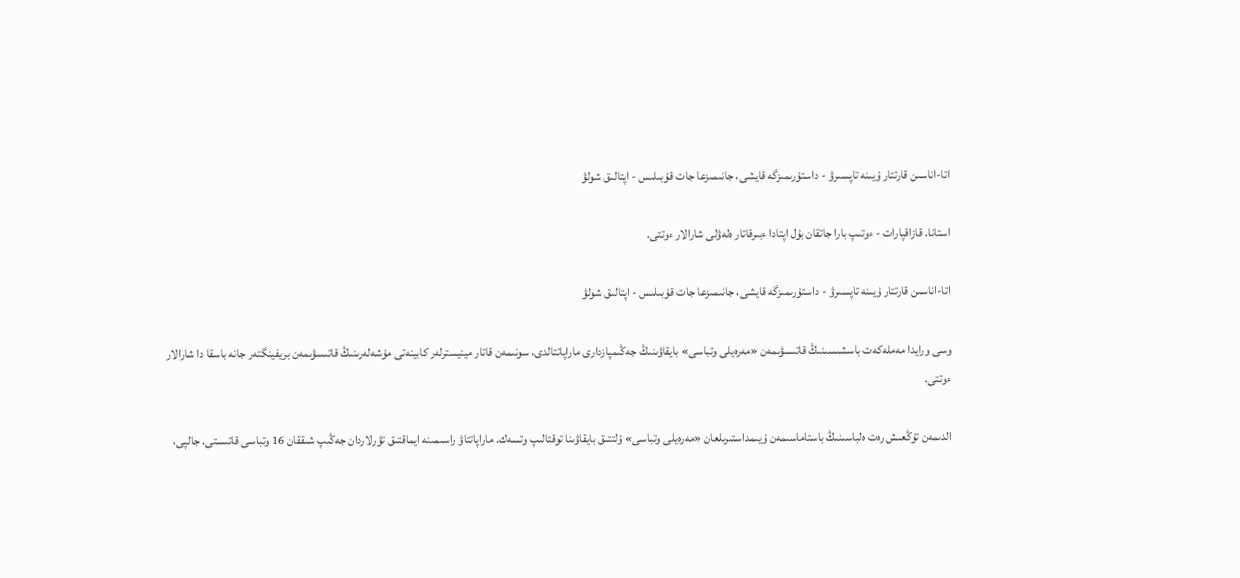اتا-اناسىن قارتتار ۇيىنە تاپسىرۋ - داستۇرىمىزگە قايشى، جانىمىزعا جات قۇبىلىس - اپتالىق شولۋ

استانا. قازاقپارات - ءوتىپ بارا جاتقان بۇل اپتادا ءبىرقاتار ەلەۋلى شارالار ءوتتى.

اتا-اناسىن قارتتار ۇيىنە تاپسىرۋ - داستۇرىمىزگە قايشى، جانىمىزعا جات قۇبىلىس - اپتالىق شولۋ

وسى ورايدا مەملەكەت باسشىسىنىڭ قاتىسۋىمەن «مەرەيلى وتباسى» بايقاۋىنىڭ جەڭىمپازدارى ماراپاتتالدى، سونىمەن قاتار مينيسترلەر كابينەتى مۇشەلەرىنىڭ قاتىسۋىمەن بريفينگتەر جانە باسقا دا شارالار ءوتتى.

الدىمەن تۇڭعىش رەت ەلباسىنىڭ باستاماسىمەن ۇيىمداستىرىلعان «مەرەيلى وتباسى» ۇلتتىق بايقاۋىنا توقتالىپ وتسەك. ماراپاتتاۋ راسىمىنە ايماقتىق تۋرلاردان جەڭىپ شىققان 16 وتباسى قاتىستى. جالپى،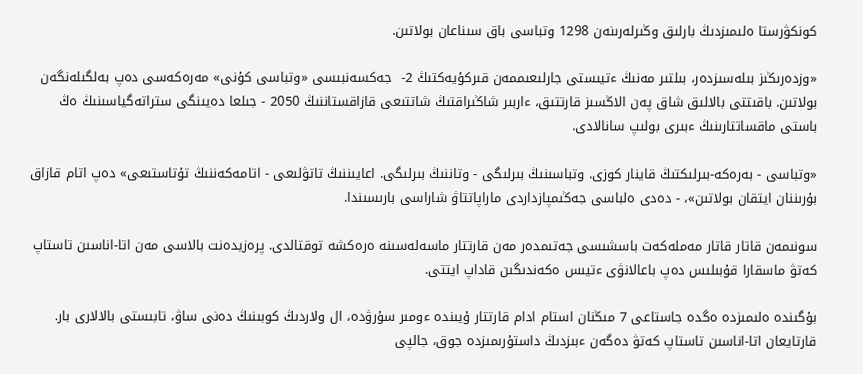كونكۋرستا ەلىمىزدىڭ بارلىق وڭىرلەرىنەن 1298 وتباسى باق سىناعان بولاتىن.

«وزدەرىڭىز بىلەسىزدەر، بىلتىر مەنىڭ ءتيىستى جارلىعىممەن قىركۇيەكتىڭ 2-  جەكسەنبىسى «وتباسى كۇنى» مەرەكەسى دەپ بەلگىلەنگەن بولاتىن. باقىتتى بالالىق شاق پەن الاڭسىز قارتتىق، ءاربىر شاڭىراقتىڭ شاتتىعى قازاقستاننىڭ 2050 - جىلعا دەيىنگى ستراتەگياسىنىڭ ەڭ باستى ماقساتتارىنىڭ ءبىرى بولىپ سانالادى.

«وتباسى - بەرەكە-بىرلىكتىڭ قاينار كوزى. وتباسىنىڭ بىرلىگى - وتاننىڭ بىرلىگى. اعايىننىڭ تاتۋلىعى - اتامەكەننىڭ تۇتاستىعى» دەپ اتام قازاق بۇرىننان ايتقان بولاتىن»، - دەدى ەلباسى جەڭىمپازداردى ماراپاتتاۋ شاراسى بارىسىندا.

سونىمەن قاتار قاتار مەملەكەت باسشىسى جەتىمدەر مەن قارتتار ماسەلەسىنە ەرەكشە توقتالدى. پرەزيدەنت بالاسى مەن اتا-اناسىن تاستاپ كەتۋ ماسقارا قۇبىلىس دەپ باعالانۋى ءتيىس ەكەندىگىن قاداپ ايتتى.

بۇگىندە ەلىمىزدە ەگدە جاستاعى 7 مىڭنان استام ادام قارتتار ۇيىندە ءومىر سۇرۋدە، ال ولاردىڭ كوبىنىڭ دەنى ساۋ، تابىستى بالالارى بار. قارتايعان اتا-اناسىن تاستاپ كەتۋ دەگەن ءبىزدىڭ داستۇرىمىزدە جوق، جالپى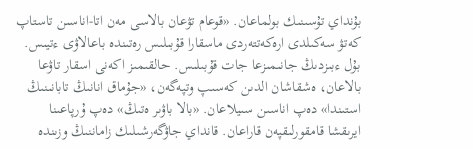بۇنداي تۇسىنىك بولماعان. «قوعام تۋعان بالاسى مەن اتا-اناسىن تاستاپ كەتۋ سەكىلدى ارەكەتتەردى ماسقارا قۇبىلىس رەتىندە باعالاۋى ءتيىس. بۇل ءبىزدىڭ جانىمىزعا جات قۇبىلىس. حالقىمىز اكەنى اسقار تاۋعا بالاعان، ەشقاشان الدىن كەسىپ وتپەگەن، «جۇماق انانىڭ تابانىنىڭ استىندا» دەپ اناسىن سىيلاعان. «بالا باۋىر ەتىڭ» دەپ ۇرپاعىنا ايرىقشا قامقورلىقپەن قاراعان. قانداي جاۋگەرشىلىك زاماننىڭ وزىندە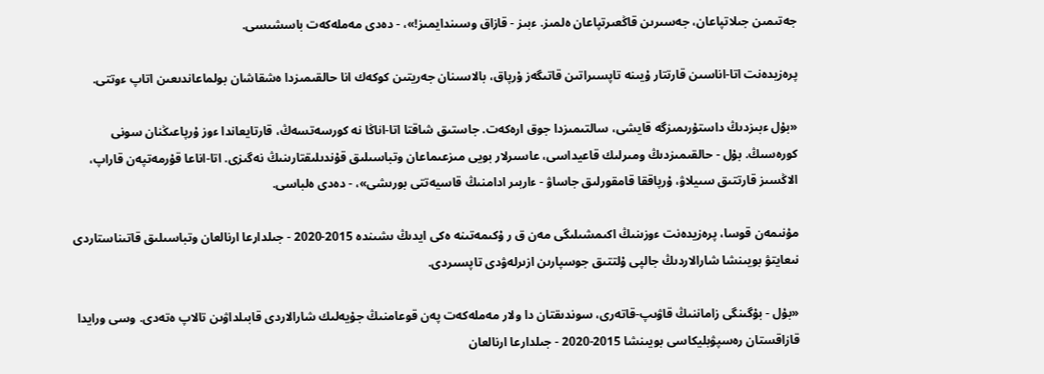جەتىمىن جىلاتپاعان، جەسىرىن قاڭعىرتپاعان ەلمىز. ءبىز - قازاق وسىندايمىز!»، - دەدى مەملەكەت باسشىسى.

پرەزيدەنت اتا-اناسىن قارتتار ۇيىنە تاپسىراتىن قاتىگەز ۇرپاق، بالاسىنان جەريتىن كوكەك انا حالقىمىزدا ەشقاشان بولماعاندىعىن اتاپ ءوتتى.

«بۇل ءبىزدىڭ داستۇرىمىزگە قايشى، سالتىمىزدا جوق ارەكەت. جاستىق شاقتا اتا-اناڭا نە كورسەتسەڭ، قارتايعاندا ءوز ۇرپاعىڭنان سونى كورەسىڭ. بۇل - حالقىمىزدىڭ ومىرلىك قاعيداسى، عاسىرلار بويى مىزعىماعان وتباسىلىق قۇندىلىقتارىنىڭ نەگىزى. اتا-اناعا قۇرمەتپەن قاراپ، الاڭسىز قارتتىق سىيلاۋ، ۇرپاققا قامقورلىق جاساۋ - ءاربىر ادامنىڭ قاسيەتتى بورىشى»، - دەدى ەلباسى.

مۇنىمەن قوسا، پرەزيدەنت ءوزىنىڭ اكىمشىلىگى مەن ق ر ۇكىمەتىنە ەكى ايدىڭ ىشىندە 2015-2020 - جىلدارعا ارنالعان وتباسىلىق قاتىناستاردى نىعايتۋ بويىنشا شارالاردىڭ جالپى ۇلتتىق جوسپارىن ازىرلەۋدى تاپسىردى.

«بۇل - بۇگىنگى زاماننىڭ قاۋىپ-قاتەرى، سوندىقتان دا ولار مەملەكەت پەن قوعامنىڭ جۇيەلىك شارالاردى قابىلداۋىن تالاپ ەتەدى. وسى ورايدا قازاقستان رەسپۋبليكاسى بويىنشا 2015-2020 - جىلدارعا ارنالعان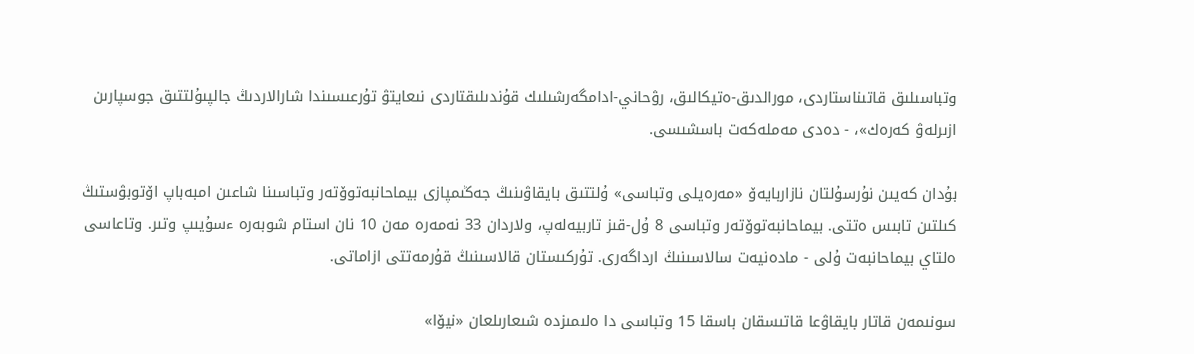وتباسىلىق قاتىناستاردى، مورالدىق-ەتيكالىق، رۋحاني-ادامگەرشىلىك قۇندىلىقتاردى نىعايتۋ تۇرعىسىندا شارالاردىڭ جالپىۇلتتىق جوسپارىن ازىرلەۋ كەرەك»، - دەدى مەملەكەت باسشىسى.

بۇدان كەيىن نۇرسۇلتان نازاربايەۆ «مەرەيلى وتباسى» ۇلتتىق بايقاۋىنىڭ جەڭىمپازى بيماحانبەتوۆتەر وتباسىنا شاعىن امبەباپ اۆتوبۋستىڭ كىلتىن تابىس ەتتى. بيماحانبەتوۆتەر وتباسى 8 ۇل-قىز تاربيەلەپ، ولاردان 33 نەمەرە مەن 10 نان استام شوبەرە ءسۇيىپ وتىر. وتاعاسى ەلتاي بيماحانبەت ۇلى - مادەنيەت سالاسىنىڭ ارداگەرى. تۇركىستان قالاسىنىڭ قۇرمەتتى ازاماتى.

سونىمەن قاتار بايقاۋعا قاتىسقان باسقا 15 وتباسى دا ەلىمىزدە شىعارىلعان «نيۆا»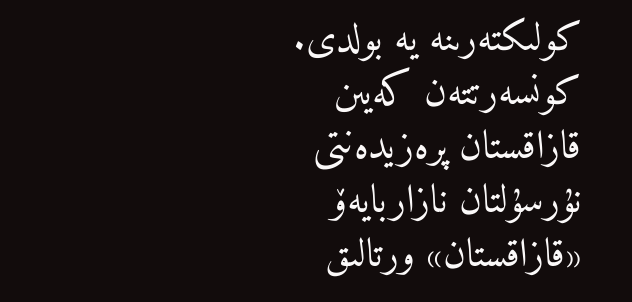كولىكتەرىنە يە بولدى. كونسەرتتەن كەيىن قازاقستان پرەزيدەنتى نۇرسۇلتان نازاربايەۆ «قازاقستان» ورتالىق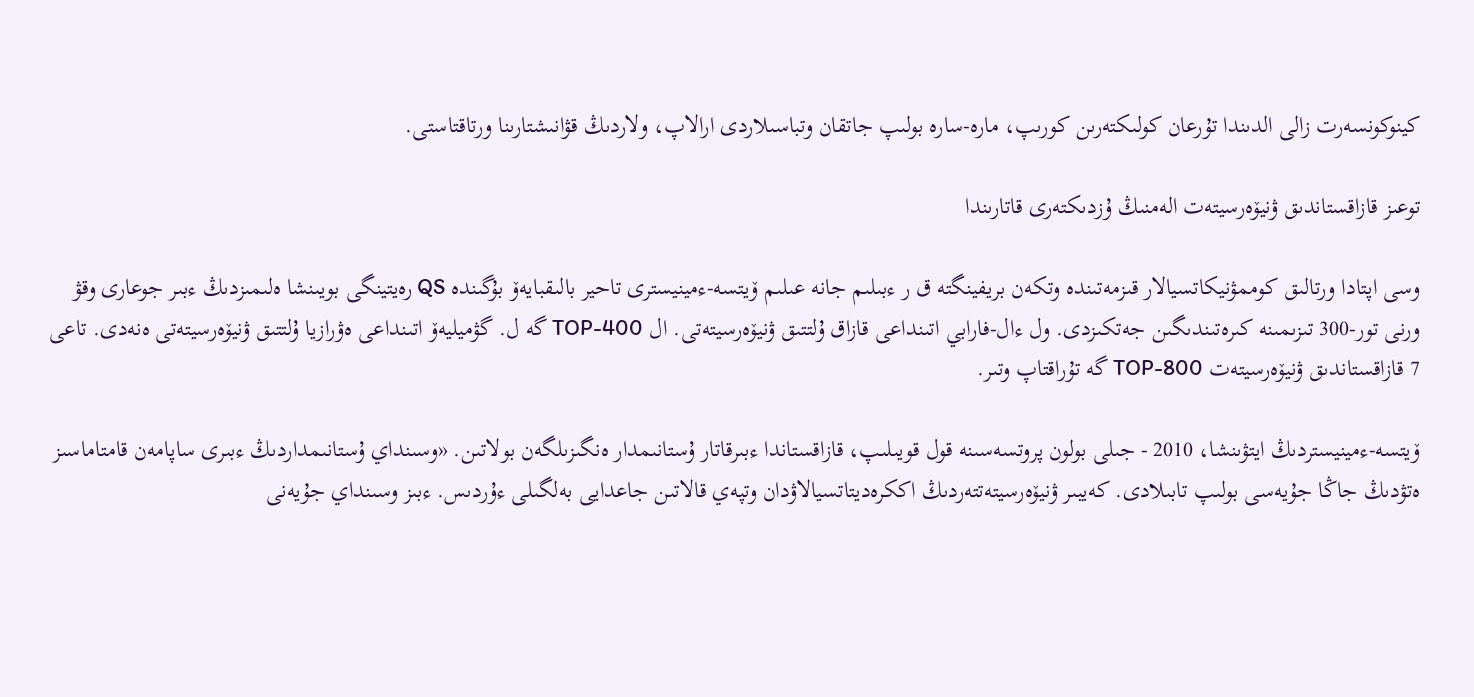كينوكونسەرت زالى الدىندا تۇرعان كولىكتەرىن كورىپ، مارە-سارە بولىپ جاتقان وتباسىلاردى ارالاپ، ولاردىڭ قۋانىشتارىنا ورتاقتاستى.

توعىز قازاقستاندىق ۋنيۆەرسيتەت الەمنىڭ ۇزدىكتەرى قاتارىندا

وسى اپتادا ورتالىق كوممۋنيكاتسيالار قىزمەتىندە وتكەن بريفينگتە ق ر ءبىلىم جانە عىلىم ۆيتسە-ءمينيسترى تاحير بالىقبايەۆ بۇگىندە QS رەيتينگى بويىنشا ەلىمىزدىڭ ءبىر جوعارى وقۋ ورنى تور-300 تىزىمىنە كىرەتىندىگىن جەتكىزدى. ول ءال-فارابي اتىنداعى قازاق ۇلتتىق ۋنيۆەرسيتەتى. ال TOP-400 گە ل. گۋميليەۆ اتىنداعى ەۋرازيا ۇلتتىق ۋنيۆەرسيتەتى ەنەدى. تاعى 7 قازاقستاندىق ۋنيۆەرسيتەت TOP-800 گە تۇراقتاپ وتىر.

ۆيتسە-ءمينيستردىڭ ايتۋىنشا، 2010 - جىلى بولون پروتسەسىنە قول قويىلىپ، قازاقستاندا ءبىرقاتار ۇستانىمدار ەنگىزىلگەن بولاتىن. «وسىنداي ۇستانىمداردىڭ ءبىرى ساپامەن قامتاماسىز ەتۋدىڭ جاڭا جۇيەسى بولىپ تابىلادى. كەيبىر ۋنيۆەرسيتەتتەردىڭ اككرەديتاتسيالاۋدان وتپەي قالاتىن جاعدايى بەلگىلى ءۇردىس. ءبىز وسىنداي جۇيەنى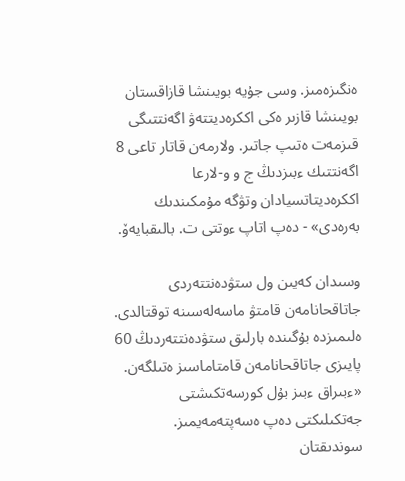ەنگىزەمىز. وسى جۇيە بويىنشا قازاقستان بويىنشا قازىر ەكى اككرەديتتەۋ اگەنتتىگى قىزمەت ەتىپ جاتىر. ولارمەن قاتار تاعى 8 اگەنتتىك ءبىزدىڭ ج و و-لارعا اككرەديتاتسيادان وتۋگە مۇمكىندىك بەرەدى» - دەپ اتاپ ءوتتى ت. بالىقبايەۆ.

وسىدان كەيىن ول ستۋدەنتتەردى جاتاقحانامەن قامتۋ ماسەلەسىنە توقتالدى. ەلىمىزدە بۇگىندە بارلىق ستۋدەنتتەردىڭ 60 پايىزى جاتاقحانامەن قامتاماسىز ەتىلگەن. «ءبىراق ءبىز بۇل كورسەتكىشتى جەتكىلىكتى دەپ ەسەپتەمەيمىز. سوندىقتان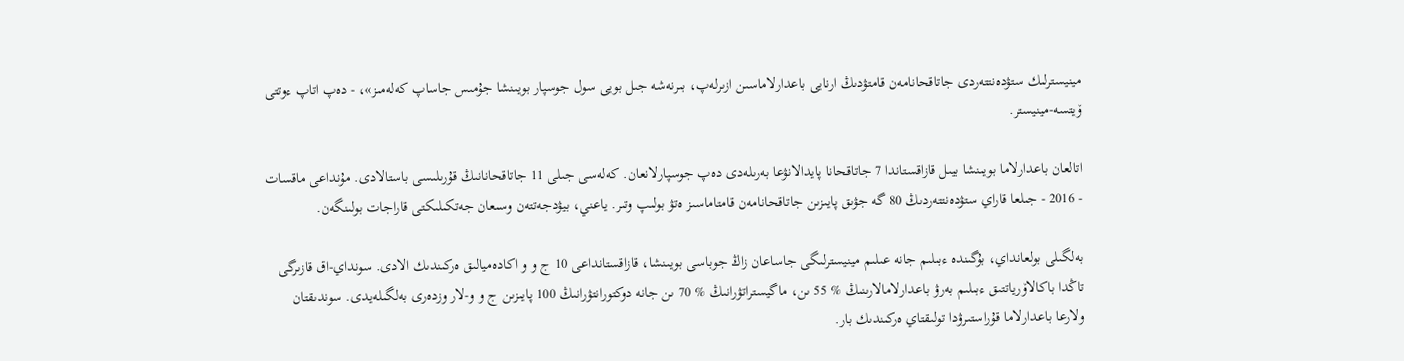مينيسترلىك ستۋدەنتتەردى جاتاقحانامەن قامتۋدىڭ ارنايى باعدارلاماسىن ازىرلەپ، بىرنەشە جىل بويى سول جوسپار بويىنشا جۇمىس جاساپ كەلەمىز»، - دەپ اتاپ ءوتتى ۆيتسە-مينيستر.

اتالعان باعدارلاما بويىنشا بيىل قازاقستاندا 7 جاتاقحانا پايدالانۋعا بەرىلەدى دەپ جوسپارلانعان. كەلەسى جىلى 11 جاتاقحانانىڭ قۇرىلىسى باستالادى. مۇنداعى ماقسات - 2016 - جىلعا قاراي ستۋدەنتتەردىڭ 80 گە جۋىق پايىزىن جاتاقحانامەن قامتاماسىز ەتۋ بولىپ وتىر. ياعني، بيۋدجەتتەن وسىعان جەتكىلىكتى قاراجات بولىنگەن.

بەلگىلى بولعانداي، بۇگىندە ءبىلىم جانە عىلىم مينيسترلىگى جاساعان زاڭ جوباسى بويىنشا، قازاقستانداعى 10 ج و و اكادەميالىق ەركىندىك الادى. سونداي-اق قازىرگى تاڭدا باكالاۆرياتتىق ءبىلىم بەرۋ باعدارلامالارىنىڭ % 55 ىن، ماگيستراتۋرانىڭ % 70 ىن جانە دوكتورانتۋرانىڭ 100 پايىزىن ج و و-لار وزدەرى بەلگىلەيدى. سوندىقتان ولارعا باعدارلاما قۇراستىرۋدا تولىقتاي ەركىندىك بار.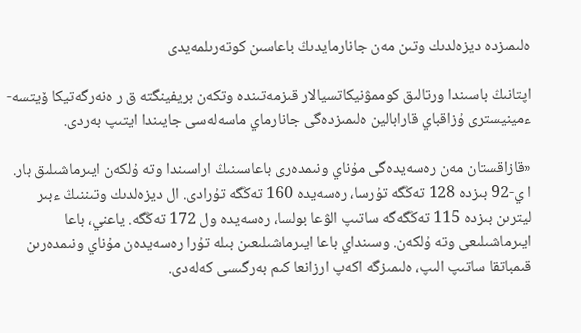ەلىمىزدە ديزەلدىك وتىن مەن جانارمايدىڭ باعاسىن كوتەرىلمەيدى

اپتانىڭ باسىندا ورتالىق كوممۋنيكاتسيالار قىزمەتىندە وتكەن بريفينگتە ق ر ەنەرگەتيكا ۆيتسە-ءمينيسترى ۇزاقباي قارابالين ەلىمىزدەگى جانارماي ماسەلەسى جايىندا ايتىپ بەردى.

«قازاقستان مەن رەسەيدەگى مۇناي ونىمدەرى باعاسىنىڭ اراسىندا وتە ۇلكەن ايىرماشىلىق بار. ا ي-92 بىزدە 128 تەڭگە تۇرسا، رەسەيدە 160 تەڭگە تۇرادى. ال ديزەلدىك وتىننىڭ ءبىر ليترىن بىزدە 115 تەڭگەگە ساتىپ الۋعا بولسا، رەسەيدە ول 172 تەڭگە. ياعني، باعا ايىرماشىلىعى وتە ۇلكەن. وسىنداي باعا ايىرماشىلىعىن بىلە تۇرا رەسەيدەن مۇناي ونىمدەرىن قىمباتقا ساتىپ الىپ، ەلىمىزگە اكەپ ارزانعا كىم بەرگىسى كەلەدى.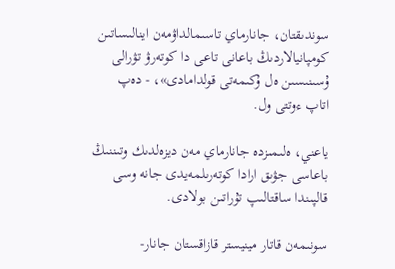سوندىقتان، جانارماي تاسىمالداۋمەن اينالىساتىن كومپانيالاردىڭ باعانى تاعى دا كوتەرۋ تۋرالى ۇسىنىسىن ەل ۇكىمەتى قولدامادى»، - دەپ اتاپ ءوتتى ول.

ياعني، ەلىمىزدە جانارماي مەن ديزەلدىك وتىننىڭ باعاسى جۋىق ارادا كوتەرىلمەيدى جانە وسى قالپىندا ساقتالىپ تۇراتىن بولادى.

سونىمەن قاتار مينيستر قازاقستان جانار-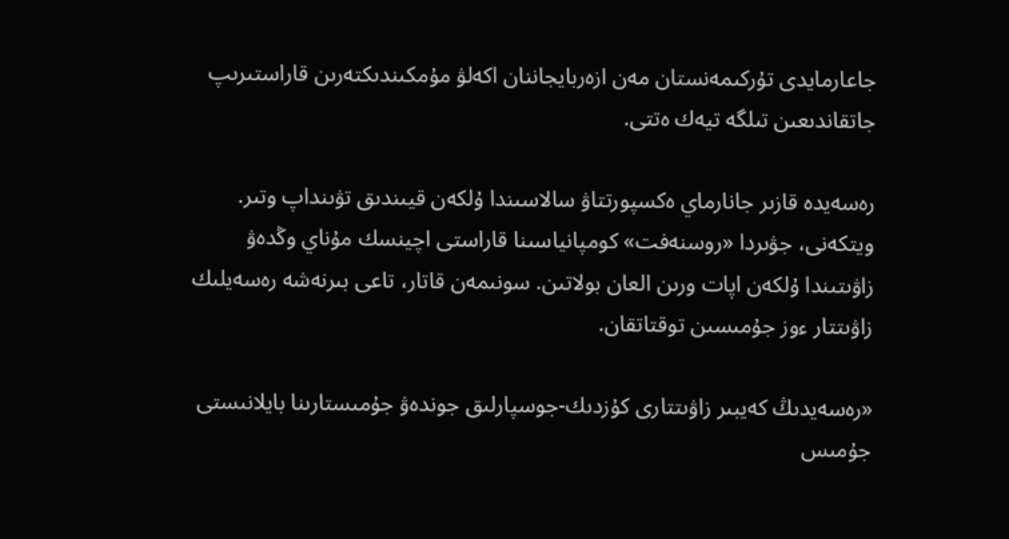جاعارمايدى تۇركىمەنستان مەن ازەربايجاننان اكەلۋ مۇمكىندىكتەرىن قاراستىرىپ جاتقاندىعىن تىلگە تيەك ەتتى.

رەسەيدە قازىر جانارماي ەكسپورتتاۋ سالاسىندا ۇلكەن قيىندىق تۋىنداپ وتىر. ويتكەنى، جۋىردا «روسنەفت» كومپانياسىنا قاراستى اچينسك مۇناي وڭدەۋ زاۋىتىندا ۇلكەن اپات ورىن العان بولاتىن. سونىمەن قاتار، تاعى بىرنەشە رەسەيلىك زاۋىتتار ءوز جۇمىسىن توقتاتقان.

«رەسەيدىڭ كەيبىر زاۋىتتارى كۇزدىك-جوسپارلىق جوندەۋ جۇمىستارىنا بايلانىستى جۇمىس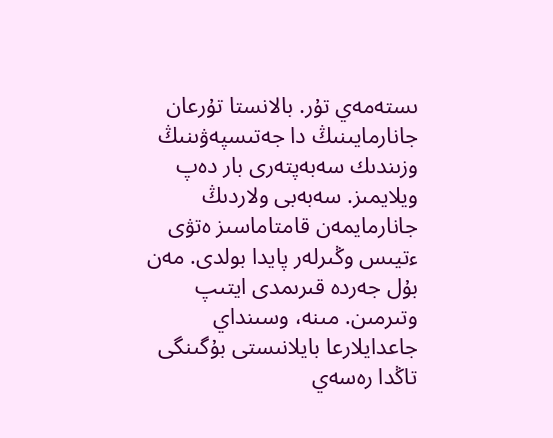ىستەمەي تۇر. بالانستا تۇرعان جانارمايىنىڭ دا جەتىسپەۋىنىڭ وزىندىك سەبەپتەرى بار دەپ ويلايمىز. سەبەبى ولاردىڭ جانارمايمەن قامتاماسىز ەتۋى ءتيىس وڭىرلەر پايدا بولدى. مەن بۇل جەردە قىرىمدى ايتىپ وتىرمىن. مىنە، وسىنداي جاعدايلارعا بايلانىستى بۇگىنگى تاڭدا رەسەي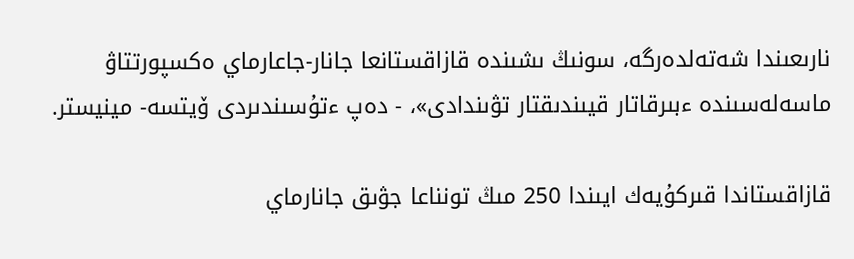نارىعىندا شەتەلدەرگە، سونىڭ ىشىندە قازاقستانعا جانار-جاعارماي ەكسپورتتاۋ ماسەلەسىندە ءبىرقاتار قيىندىقتار تۋىندادى»، - دەپ ءتۇسىندىردى ۆيتسە- مينيستر.

قازاقستاندا قىركۇيەك ايىندا 250 مىڭ تونناعا جۋىق جانارماي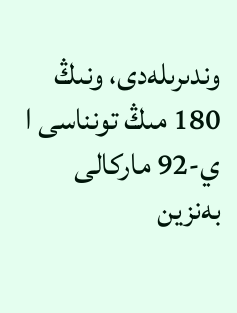وندىرىلەدى، ونىڭ 180 مىڭ تونناسى ا ي-92 ماركالى بەنزين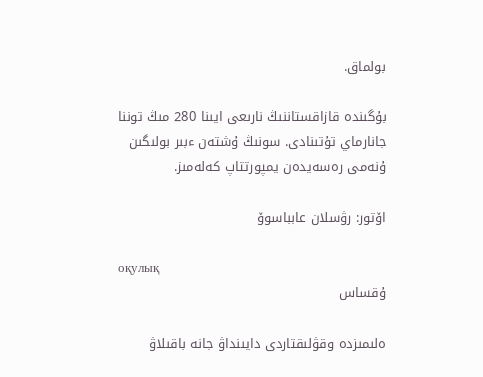بولماق.

بۇگىندە قازاقستاننىڭ نارىعى ايىنا 280 مىڭ توننا جانارماي تۇتىنادى. سونىڭ ۇشتەن ءبىر بولىگىن ۇنەمى رەسەيدەن يمپورتتاپ كەلەمىز.

اۆتور: رۋسلان عابباسوۆ

оқулық
ۇقساس

ەلىمىزدە وقۋلىقتاردى دايىنداۋ جانە باقىلاۋ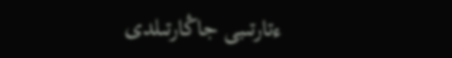ءتارتىبى جاڭارتىلدى